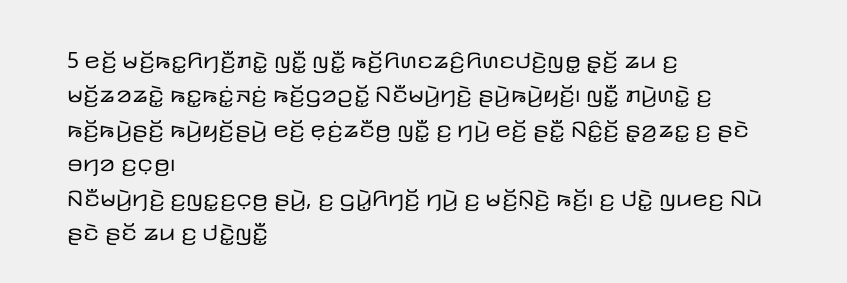5 ꤕꤢꤩ꤬ ꤗꤢꤩ꤬ꤒꤢ꤭ꤖꤚꤢꤪ꤬ꤊꤢꤧ꤭ ꤜꤢꤪ꤭ ꤜꤢꤪ꤭ ꤒꤢꤩ꤬ꤖꤛꤢꤘꤢꤨ꤬ꤖꤛꤢꤓꤢꤧ꤬ꤜꤥ꤭ ꤔ꤫ꤢꤩ꤬ ꤘꤣ ꤢ꤬ ꤗꤢꤩ꤬ꤘꤤꤘꤢꤧ꤭ ꤒꤢ꤭ꤒꤢꤦ꤭ꤏꤢꤦ꤬ ꤒꤢꤩ꤬ꤞꤤꤑꤢꤩ꤭ ꤡꤢꤪꤗꤣꤧ꤬ꤚꤢꤧ꤬ ꤔꤣꤧ꤬ꤒꤣꤧ꤬ꤟꤢꤩ꤬꤯ ꤜꤢꤪ꤭ ꤊꤣꤧ꤬ꤛꤢꤧ꤭ ꤢ꤬ ꤒꤢꤩ꤬ꤒꤣꤧ꤬ꤔꤢꤩ꤬ ꤒꤣꤧ꤬ꤟꤢꤩ꤬ꤔꤣꤧ꤬ ꤕꤢꤩ꤬ ꤕ꤫ꤢꤦ꤬ꤘꤢꤪꤥ꤬ ꤜꤢꤪ꤭ ꤢ꤬ ꤚꤣꤧ꤬ ꤕꤢꤩ꤬ ꤔꤢꤪ꤭ ꤡꤢꤨ꤭ꤢꤩ꤬ ꤔ꤫ꤤ꤬ꤘꤢ꤭ ꤢ꤬ ꤔꤢꤧ ꤋꤚꤤ ꤢ꤬ꤍ꤫ꤥ꤬꤯
ꤡꤢꤪꤗꤣꤧ꤬ꤚꤢꤧ꤬ ꤢ꤬ꤜꤢ꤭ꤢ꤬ꤍ꤫ꤥ꤬ ꤔꤣꤧ꤬, ꤢ꤬ ꤞꤣꤧ꤭ꤖꤚꤢꤩ꤬ ꤚꤣꤧ꤬ ꤢ꤬ ꤗꤢꤩ꤬ꤡ꤫ꤢꤧ꤬ ꤒꤢꤩ꤬꤯ ꤢ꤬ ꤓꤢꤧ꤭ ꤜꤣꤕꤢ꤬ ꤡꤣꤧ ꤔꤢꤧ ꤔꤢꤩ ꤘꤣ ꤢ꤬ ꤓꤢꤧ꤭ꤜꤢꤪ꤭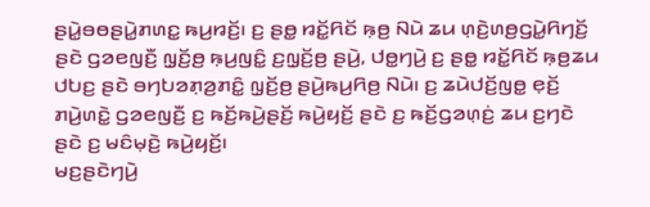ꤔꤣꤧ꤭ꤋꤥꤔꤣꤧ꤭ꤊꤛꤢ꤭ ꤒꤣ꤬ꤙꤢꤩ꤬꤯ ꤢ꤬ ꤔꤥ꤭ ꤙꤢꤩ꤭ꤖꤢꤩ ꤒ꤫ꤥ꤬ ꤡꤣꤧ ꤘꤣ ꤛ꤫ꤢꤧ꤬ꤛꤥ꤬ꤞꤣꤧ꤭ꤖꤚꤢꤩ꤬ ꤔꤢꤧ ꤞꤤꤕꤜꤢꤪ꤬ ꤜ꤫ꤢꤩ꤬ꤥ꤬ ꤒ꤫ꤣ꤬ꤜꤢꤨ꤭ ꤢ꤬ꤜ꤫ꤢꤩ꤬ꤥ꤬ ꤔꤣꤧ꤬, ꤓꤥ꤭ꤚꤣꤧ꤬ ꤢ꤬ ꤔꤥ꤭ ꤙꤢꤩ꤭ꤖꤢꤩ ꤒ꤫ꤥ꤬ꤘꤣ ꤓꤝꤢ꤬ ꤔꤢꤧ ꤋꤚꤝꤤꤊ꤫ꤤ꤬ꤊꤢꤨ꤭ ꤜ꤫ꤢꤩ꤬ꤥ꤬ ꤔꤣꤧ꤬ꤒꤣ꤬ꤖꤥ꤬ ꤡꤣꤧ꤯ ꤢ꤬ ꤘꤣꤧꤓꤢꤩ꤬ꤜꤥ꤭ ꤕ꤫ꤢꤩ꤬ ꤊꤣꤧ꤬ꤛꤢꤧ꤭ ꤞꤤꤕꤜꤢꤪ꤬ ꤢ꤬ ꤒꤢꤩ꤬ꤒꤣꤧ꤬ꤔꤢꤩ꤬ ꤒꤣꤧ꤬ꤟꤢꤩ꤬ ꤔꤢꤧ ꤢ꤬ ꤒꤢꤩ꤬ꤞꤤꤛ꤫ꤢꤦ꤬ ꤘꤣ ꤢ꤬ꤚꤢꤧ ꤔꤢꤧ ꤢ꤬ ꤗꤢꤨꤗ꤫ꤢꤧ꤬ ꤒꤣꤧ꤬ꤟꤢꤩ꤬꤯
ꤗꤢ꤬ꤔꤢꤧꤚꤣꤧ꤬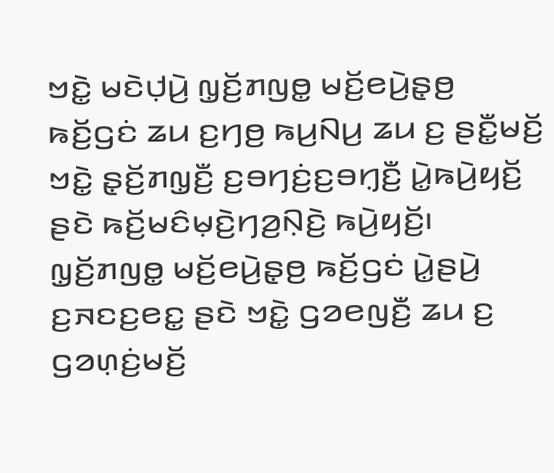ꤠꤢꤧ꤭ ꤗꤢꤧꤓ꤫ꤣꤧ꤬ ꤜ꤫ꤢꤩ꤬ꤊꤜꤥ꤭ ꤗꤢꤩ꤬ꤕꤣꤧ꤬ꤔ꤫ꤥ꤬ ꤒꤢꤩ꤬ꤞꤢꤦ ꤘꤣ ꤢ꤬ꤚꤥ꤬ ꤒꤣ꤬ꤡꤣ꤬ ꤘꤣ ꤢ꤬ ꤔꤢꤪ꤭ꤗꤢꤩ꤬ ꤠꤢꤧ꤭ ꤔ꤫ꤢꤩ꤬ꤊꤜ꤫ꤢꤪ꤬ ꤢ꤬ꤋꤚꤢꤦ꤬ꤢ꤬ꤋꤚ꤫ꤢꤪ꤬ ꤣꤧ꤭ꤒꤣꤧ꤬ꤟꤢꤩ꤬ ꤔꤢꤧ ꤒꤢꤩ꤬ꤗꤢꤨꤗ꤫ꤢꤧ꤬ꤚꤤ꤬ꤡ꤫ꤢꤧ꤬ ꤒꤣꤧ꤬ꤟꤢꤩ꤬꤯ ꤜ꤫ꤢꤩ꤬ꤊꤜꤥ꤭ ꤗꤢꤩ꤬ꤕꤣꤧ꤬ꤔ꤫ꤥ꤬ ꤒꤢꤩ꤬ꤞꤢꤦ ꤣꤧ꤭ꤔꤣꤧ꤬ ꤢ꤬ꤏꤢꤢ꤬ꤕꤢ꤭ ꤔꤢꤧ ꤠꤢꤧ꤭ ꤞꤤꤕꤜꤢꤪ꤬ ꤘꤣ ꤢ꤬ ꤞꤤꤛ꤫ꤢꤦ꤬ꤗꤢꤩ꤬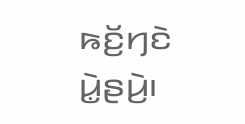ꤒꤢꤩ꤬ꤚꤢꤧ ꤣꤧ꤭ꤔꤣꤧ꤬꤯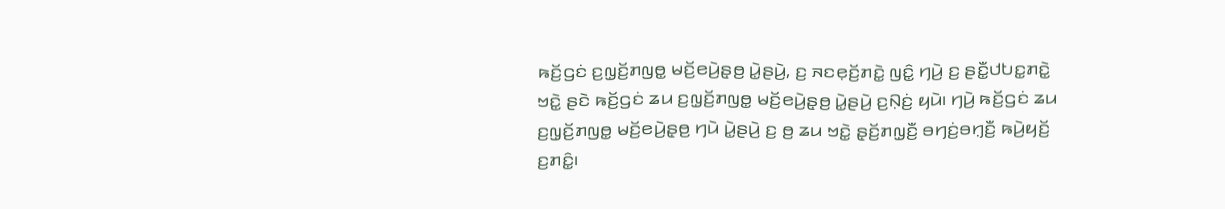ꤒꤢꤩ꤬ꤞꤢꤦ ꤢ꤬ꤜ꤫ꤢꤩ꤬ꤊꤜꤥ꤭ ꤗꤢꤩ꤬ꤕꤣꤧ꤬ꤔ꤫ꤥ꤬ ꤣꤧ꤭ꤔꤣꤧ꤬, ꤢ꤬ ꤏꤢꤕ꤫ꤢꤩ꤬ꤊꤢꤧ꤭ ꤜꤢꤨ꤭ ꤚꤣꤧ꤬ ꤢ꤬ ꤔꤢꤪ꤭ꤓꤝꤢ꤭ꤊꤢꤧ꤭ ꤠꤢꤧ꤭ ꤔꤢꤧ ꤒꤢꤩ꤬ꤞꤢꤦ ꤘꤣ ꤢ꤬ꤜ꤫ꤢꤩ꤬ꤊꤜꤥ꤭ ꤗꤢꤩ꤬ꤕꤣꤧ꤬ꤔ꤫ꤥ꤬ ꤣꤧ꤭ꤔꤣꤧ꤬ ꤢ꤬ꤡ꤫ꤢꤦ꤬ ꤟꤣꤧ꤯ ꤚꤣꤧ꤬ ꤒꤢꤩ꤬ꤞꤢꤦ ꤘꤣ ꤢ꤬ꤜ꤫ꤢꤩ꤬ꤊꤜꤥ꤭ ꤗꤢꤩ꤬ꤕꤣꤧ꤬ꤔ꤫ꤥ꤬ ꤚꤣꤧ ꤣꤧ꤭ꤔꤣꤧ꤬ ꤢ꤬ ꤥ꤬ ꤘꤣ ꤠꤢꤧ꤭ ꤔ꤫ꤢꤩ꤬ꤊꤜ꤫ꤢꤪ꤬ ꤋꤚꤢꤦ꤬ꤋꤚ꤫ꤢꤪ꤬ ꤒꤣꤧ꤬ꤟꤢꤩ꤬ ꤢ꤬ꤊꤢꤨ꤭꤯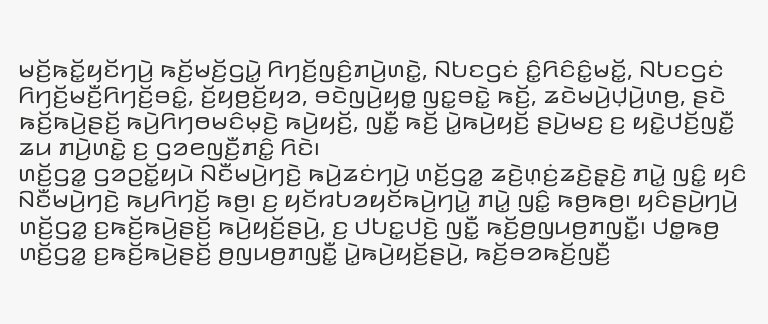ꤗꤢꤩ꤬ꤒꤢꤩ꤭ꤟꤢꤩꤚꤣꤧ꤬ ꤒꤢꤩ꤬ꤗꤢꤩ꤬ꤞꤣꤧ꤭ ꤖꤚꤢꤩ꤬ꤜꤢꤨ꤬ꤊꤣꤧ꤬ꤛꤢꤧ꤭, ꤡꤝꤢꤞꤢꤦ ꤢꤨ꤭ꤖꤢꤨꤢꤨ꤭ꤗꤢꤩ꤭, ꤡꤝꤢꤞꤢꤦ ꤖꤚꤢꤩ꤬ꤗꤢꤪ꤬ꤖꤚꤢꤩ꤬ꤋꤢꤨ꤭, ꤢꤩ꤬ꤟꤥ꤬ꤢꤩ꤬ꤟꤤ, ꤋꤢꤧꤜꤣꤧ꤬ꤟꤥ꤭ ꤜꤢ꤭ꤋꤢꤧ꤭ ꤒꤢꤩ꤬, ꤘꤢꤧꤗꤣꤧ꤬ꤓ꤫ꤣꤧ꤬ꤛꤥ꤬, ꤔꤢꤧ ꤒꤢꤩ꤬ꤒꤣꤧ꤬ꤔꤢꤩ꤬ ꤒꤣꤧ꤬ꤖꤚꤥꤗꤢꤨꤗ꤫ꤢꤧ꤬ ꤒꤣꤧ꤬ꤟꤢꤩ꤬, ꤜꤢꤪ꤭ ꤒꤢꤩ꤬ ꤣꤧ꤭ꤒꤣꤧ꤬ꤟꤢꤩ꤬ ꤔꤣꤧ꤬ꤗꤢ꤬ ꤢ꤬ ꤟꤢꤧ꤭ꤓꤢꤩ꤬ꤜꤢꤪ꤭ ꤘꤣ ꤊꤣꤧ꤬ꤛꤢꤧ꤭ ꤢ꤬ ꤞꤤꤕꤜꤢꤪ꤬ꤊꤢꤨ꤭ ꤖꤢꤧ꤯
ꤛꤢꤩ꤬ꤞꤤ꤭ ꤞꤤꤑꤢꤩ꤭ꤟꤣꤧ ꤡꤢꤪꤗꤣꤧ꤬ꤚꤢꤧ꤬ ꤒꤣꤧ꤬ꤘꤢꤦꤚꤣꤧ꤬ ꤛꤢꤩ꤬ꤞꤤ꤭ ꤘꤢꤧ꤬ꤛ꤫ꤢꤦ꤬ꤘꤢꤧ꤬ꤔ꤫ꤢꤧ꤬ ꤊꤣꤧ꤭ ꤜꤢꤨ꤭ ꤟꤢꤨ ꤡꤢꤪꤗꤣꤧ꤬ꤚꤢꤧ꤬ ꤒꤣ꤬ꤖꤚꤢꤩ꤬ ꤒꤥ꤬꤯ ꤢ꤬ ꤟꤢꤩꤙꤝꤤꤟꤢꤩꤒꤣꤧ꤬ꤚꤣꤧ꤭ ꤊꤣꤧ꤭ ꤜꤢꤨ꤭ ꤒꤥ꤬ꤒꤥ꤬꤯ ꤟꤢꤨꤔꤣꤧ꤬ꤚꤣꤧ꤬ ꤛꤢꤩ꤬ꤞꤤ꤭ ꤢ꤬ꤒꤢꤩ꤬ꤒꤣꤧ꤬ꤔꤢꤩ꤬ ꤒꤣꤧ꤬ꤟꤢꤩ꤬ꤔꤣꤧ꤬, ꤢ꤬ ꤓꤝꤢ꤭ꤓꤢꤧ꤬ ꤜꤢꤪ꤭ ꤒꤢꤩ꤬ꤥ꤬ꤜꤣꤥ꤬ꤊꤜꤢꤪ꤭꤯ ꤓꤥ꤭ꤒꤥ꤬ ꤛꤢꤩ꤬ꤞꤤ꤭ ꤢ꤬ꤒꤢꤩ꤬ꤒꤣꤧ꤬ꤔꤢꤩ꤬ ꤥ꤬ꤜꤣꤥ꤬ꤊꤜꤢꤪ꤭ ꤣꤧ꤭ꤒꤣꤧ꤬ꤟꤢꤩ꤬ꤔꤣꤧ꤬, ꤒꤢꤩ꤬ꤋꤤꤒꤢꤩ꤬ꤜꤢꤪ꤬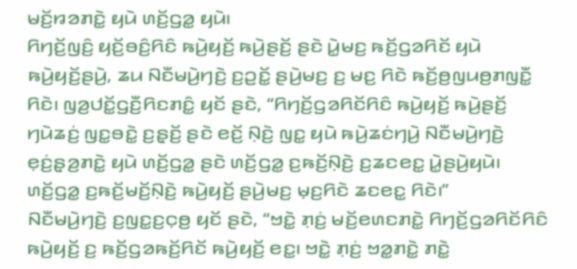ꤗꤢꤩ꤬ꤙꤤꤊꤢꤧ꤭ ꤟꤣꤧ ꤛꤢꤩ꤬ꤞꤤ꤭ ꤟꤣꤧ꤯
ꤖꤚꤢꤩ꤬ꤜꤢꤨ꤬ ꤟꤢꤩ꤬ꤋꤢꤨ꤬ꤖꤢꤨ ꤒꤣꤧ꤬ꤟꤢꤩ꤬ ꤒꤣꤧ꤬ꤔꤢꤩ꤬ ꤔꤢꤧ ꤣꤧ꤭ꤗꤢ꤬ ꤒꤢꤩ꤬ꤞꤤꤖꤢꤩ ꤟꤣꤧ ꤒꤣꤧ꤬ꤟꤢꤩ꤬ꤔꤣꤧ꤬, ꤘꤣ ꤡꤢꤪꤗꤣꤧ꤬ꤚꤢꤧ꤬ ꤢ꤬ꤑꤢꤩ꤭ ꤔꤣꤧ꤬ꤗꤢ꤬ ꤢ꤬ ꤗꤢ꤬ ꤖꤢꤧ ꤒꤢꤩ꤬ꤥ꤬ꤜꤣꤥ꤬ꤊꤜꤢꤪ꤭ ꤖꤢꤧ꤯ ꤜꤤ꤬ꤓꤢꤩ꤭ꤞꤢꤪ꤬ꤖꤢꤊꤢꤨ꤭ ꤟꤢꤩ ꤔꤢꤧ, “ꤖꤚꤢꤩ꤬ꤞꤤꤖꤢꤩꤖꤢꤨ ꤒꤣꤧ꤬ꤟꤢꤩ꤬ ꤒꤣꤧ꤬ꤔꤢꤩ꤬ ꤚꤣꤧꤘꤢꤦ꤬ ꤜꤢ꤭ꤋꤢꤧ꤭ ꤢ꤬ꤔ꤫ꤢꤩ꤬ ꤔꤢꤧ ꤕꤢꤩ꤬ ꤡ꤫ꤢꤧ꤬ ꤜꤢ꤭ ꤟꤣꤧ ꤒꤣꤧ꤬ꤘꤢꤦꤚꤣꤧ꤬ ꤡꤢꤪꤗꤣꤧ꤬ꤚꤢꤧ꤬ ꤕ꤫ꤢꤦ꤬ꤔ꤫ꤤ꤬ꤊꤢꤧ꤭ ꤟꤣꤧ ꤛꤢꤩ꤬ꤞꤤ꤭ ꤔꤢꤧ ꤛꤢꤩ꤬ꤞꤤ꤭ ꤢ꤬ꤒꤢꤩ꤬ꤡ꤫ꤢꤧ꤬ ꤢ꤬ꤘꤢꤕꤢ꤭ ꤣꤧ꤭ꤔꤣꤧ꤬ꤟꤣꤧ꤯ ꤛꤢꤩ꤬ꤞꤤ꤭ ꤢ꤬ꤒꤢꤩ꤬ꤗꤢꤩ꤬ꤡ꤫ꤢꤧ꤬ ꤒꤣꤧ꤬ꤟꤢꤩ꤬ ꤔꤣꤧ꤬ꤗꤢ꤬ ꤗ꤫ꤢ꤬ꤖꤢꤧ ꤘꤢꤕꤢ꤭ ꤖꤢꤧ꤯”
ꤡꤢꤪꤗꤣꤧ꤬ꤚꤢꤧ꤬ ꤢ꤬ꤜꤢ꤭ꤢ꤬ꤍ꤫ꤥ꤬ ꤟꤢꤩ ꤔꤢꤧ, “ꤠꤢꤧ꤭ ꤊ꤫ꤢꤦ꤬ ꤗꤢꤩ꤬ꤕꤛꤢꤊꤢꤧ꤭ ꤖꤚꤢꤩ꤬ꤞꤤꤖꤢꤩꤖꤢꤨ ꤒꤣꤧ꤬ꤟꤢꤩ꤬ ꤢ꤬ ꤒꤢꤩ꤬ꤞꤤꤒꤢꤩ꤬ꤖꤢꤩ ꤒꤣꤧ꤬ꤟꤢꤩ꤬ ꤕꤢ꤭꤯ ꤠꤢꤧ꤭ ꤊ꤫ꤢꤦ꤬ ꤠꤤ꤭ꤊꤢꤧ꤭ ꤊꤢꤧ꤭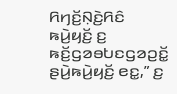ꤖꤚꤢꤩ꤬ꤡ꤫ꤢꤧ꤬ꤖꤢꤨ ꤒꤣꤧ꤬ꤟꤢꤩ꤬ ꤢ꤬ ꤒꤢꤩ꤬ꤞꤤꤋꤝꤢꤞꤤꤑꤢꤩ꤭ ꤔꤣꤧ꤬ꤒꤣꤧ꤬ꤟꤢꤩ꤬ ꤕꤢ꤭,” ꤢ꤬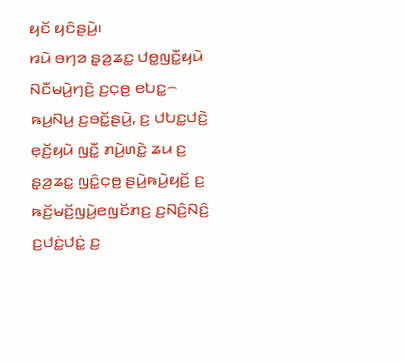ꤟꤢꤩ ꤟꤢꤨꤔꤣꤧ꤬꤯
ꤙꤣꤧ ꤋꤚꤤ ꤔ꤫ꤤ꤬ꤘꤢ꤭ ꤓꤥ꤭ꤜꤢꤪ꤭ꤟꤣꤧ ꤡꤢꤪꤗꤣꤧ꤬ꤚꤢꤧ꤬ ꤢ꤬ꤍ꤫ꤥ꤬ ꤕꤝꤢ꤭꤮ ꤒꤣ꤬ꤡꤣ꤬ ꤢ꤬ꤋꤢꤩ꤭ꤔꤣꤧ꤬, ꤢ꤬ ꤓꤝꤢ꤭ꤓꤢꤧ꤬ ꤕ꤫ꤢꤩ꤬ꤟꤣꤧ ꤜꤢꤪ꤭ ꤊꤣꤧ꤬ꤛꤢꤧ꤭ ꤘꤣ ꤢ꤬ ꤔ꤫ꤤ꤬ꤘꤢ꤭ ꤜꤢꤨ꤭ꤍ꤫ꤥ꤬ ꤔꤣꤧ꤬ꤒꤣꤧ꤬ꤟꤢꤩ꤬ ꤢ꤬ ꤒꤢꤩ꤬ꤗꤢꤩ꤬ꤜꤣꤧ꤬ꤕꤜꤢꤩꤊꤢ꤬ ꤢ꤬ꤡꤢꤨ꤬ꤡꤢꤨ꤬ ꤢ꤬ꤓꤢꤦ꤭ꤓꤢꤦ꤭ ꤢ꤬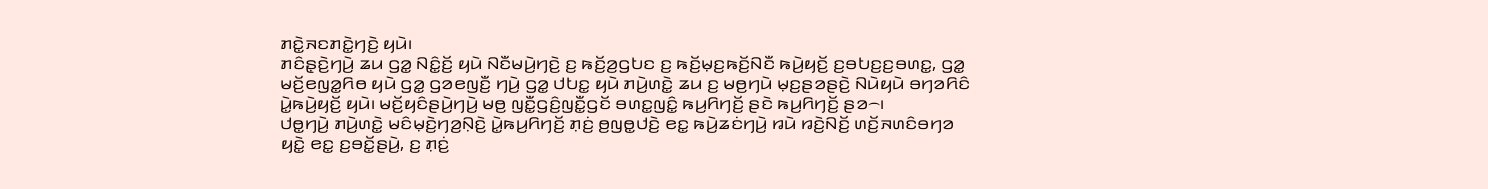ꤊꤢꤧ꤭ꤏꤢꤊꤢꤧ꤭ꤚꤢꤧ꤬ ꤟꤣꤧ꤯
ꤊꤢꤨꤔ꤫ꤢꤧ꤬ꤚꤣꤧ꤬ ꤘꤣ ꤞꤤ꤭ ꤡꤢꤨ꤭ꤢꤩ꤬ ꤟꤣꤧ ꤡꤢꤪꤗꤣꤧ꤬ꤚꤢꤧ꤬ ꤢ꤬ ꤒꤢꤩ꤬ꤤ꤬ꤞꤝꤢ ꤢ꤬ ꤒꤢꤩ꤬ꤗ꤫ꤢ꤬ꤒꤢꤩ꤬ꤡꤢꤪ ꤒꤣꤧ꤬ꤟꤢꤩ꤬ ꤢ꤬ꤋꤝꤢ꤬ꤢ꤬ꤋꤛꤢ꤭, ꤞꤤ꤭ ꤗꤢꤩ꤬ꤕꤜꤤ꤭ꤖꤥ ꤟꤣꤧ ꤞꤤ꤭ ꤞꤤꤕꤜꤢꤪ꤬ ꤚꤣꤧ꤬ ꤞꤤ꤭ ꤓꤝꤢ꤭ ꤟꤣꤧ ꤊꤣꤧ꤬ꤛꤢꤧ꤭ ꤘꤣ ꤢ꤬ ꤗꤥ꤬ꤚꤣꤧ ꤗ꤫ꤢ꤬ꤔꤤꤔꤢꤧ꤬ ꤡꤣꤧꤟꤣꤧ ꤋꤚꤤꤖꤢꤨ ꤣꤧ꤭ꤒꤣꤧ꤬ꤟꤢꤩ꤬ ꤟꤣꤧ꤯ ꤗꤢꤩ꤬ꤟꤢꤨꤔꤣꤧ꤬ꤚꤣꤧ꤬ ꤗꤥ꤬ ꤜꤢꤪ꤭ꤞꤢꤨ꤬ꤜꤢꤪ꤭ꤞꤢꤩ ꤋꤛꤢ꤭ꤜꤢꤨ꤭ ꤒꤣ꤬ꤖꤚꤢꤩ꤬ ꤔꤢꤧ ꤒꤣ꤬ꤖꤚꤢꤩ꤬ ꤔꤤ꤮꤯
ꤓꤥ꤭ꤚꤣꤧ꤬ ꤊꤣꤧ꤬ꤛꤢꤧ꤭ ꤗꤢꤨꤗ꤫ꤢꤧ꤬ꤚꤤ꤬ꤡ꤫ꤢꤧ꤬ ꤣꤧ꤭ꤒꤣ꤬ꤖꤚꤢꤩ꤬ ꤊ꤫ꤢꤦ꤬ ꤥ꤬ꤜꤥ꤭ꤓꤢꤧ꤬ ꤕꤢ꤭ ꤒꤣꤧ꤬ꤘꤢꤦꤚꤣꤧ꤬ ꤙꤣꤧ ꤙꤢꤧ꤬ꤡꤢꤩ꤬ ꤛꤢꤩ꤬ꤏꤛꤢꤨꤋꤚꤤ ꤟꤢꤧ꤭ ꤕꤢ꤭ ꤢ꤬ꤋꤢꤩ꤭ꤔꤣꤧ꤬, ꤢ꤬ ꤊ꤫ꤢꤦ꤬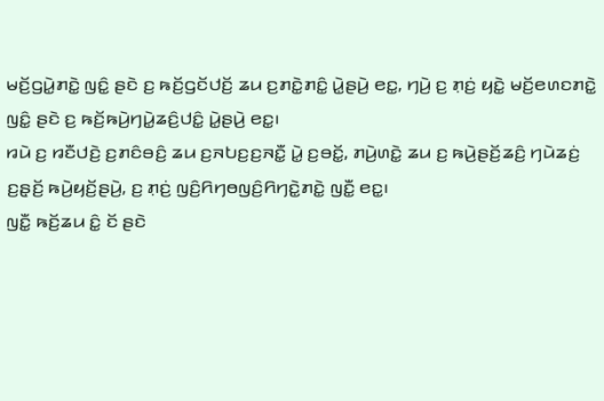ꤗꤢꤩ꤬ꤞꤣꤧ꤭ꤊꤢꤧ꤭ ꤜꤢꤨ꤭ ꤔꤢꤧ ꤢ꤬ ꤒꤢꤩ꤬ꤞꤢꤩꤓꤢꤩ꤬ ꤘꤣ ꤢ꤬ꤊꤢꤧ꤭ꤊꤢꤨ꤭ ꤣꤧ꤭ꤔꤣꤧ꤬ ꤕꤢ꤭, ꤚꤣꤧ꤬ ꤢ꤬ ꤊ꤫ꤢꤦ꤬ ꤟꤢꤧ꤭ ꤗꤢꤩ꤬ꤕꤛꤢꤊꤢꤧ꤭ ꤜꤢꤨ꤭ ꤔꤢꤧ ꤢ꤬ ꤒꤢꤩ꤬ꤒꤣꤧ꤬ꤚꤣꤧ꤭ꤘꤢꤨ꤬ꤓꤢꤨ꤭ ꤣꤧ꤭ꤔꤣꤧ꤬ ꤕꤢ꤭꤯
ꤙꤣꤧ ꤢ꤬ ꤙꤢꤪꤓꤢꤧ꤬ ꤢ꤬ꤊꤢꤨꤋꤢꤨ꤬ ꤘꤣ ꤢ꤬ꤏꤝꤢ꤬ꤢ꤬ꤏꤢꤪ꤭ ꤣꤧ꤭ ꤢ꤬ꤋꤢꤩ꤭, ꤊꤣꤧ꤬ꤛꤢꤧ꤭ ꤘꤣ ꤢ꤬ ꤒꤣꤧ꤬ꤔꤢꤩ꤬ꤘꤢꤨ꤬ ꤚꤣꤧꤘꤢꤦ꤬ ꤢ꤬ꤔ꤫ꤢꤩ꤬ ꤒꤣꤧ꤬ꤟꤢꤩ꤬ꤔꤣꤧ꤬, ꤢ꤬ ꤊ꤫ꤢꤦ꤬ ꤜꤢꤨ꤬ꤖꤚꤥꤜꤢꤨ꤬ꤖꤚꤢꤧ꤭ꤊꤢꤧ꤭ ꤜꤢꤪ꤭ ꤕꤢ꤭꤯
ꤜꤢꤪ꤭ ꤒꤢꤩ꤬ꤘꤣ ꤢꤨ꤭ ꤢꤩ ꤔꤢꤧ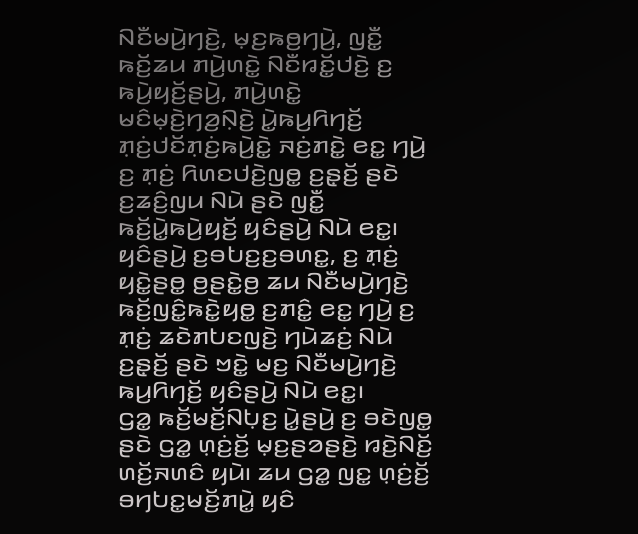ꤡꤢꤪꤗꤣꤧ꤬ꤚꤢꤧ꤬, ꤗ꤫ꤢ꤬ꤒꤥ꤬ꤚꤣꤧ꤬, ꤜꤢꤪ꤭ ꤒꤢꤩ꤬ꤘꤣ ꤊꤣꤧ꤬ꤛꤢꤧ꤭ ꤡꤢꤪꤙꤢꤩ꤭ꤓꤢꤧ꤬ ꤢ꤬ ꤒꤣꤧ꤬ꤟꤢꤩ꤬ꤔꤣꤧ꤬, ꤊꤣꤧ꤬ꤛꤢꤧ꤭ ꤗꤢꤨꤗ꤫ꤢꤧ꤬ꤚꤤ꤬ꤡ꤫ꤢꤧ꤬ ꤣꤧ꤭ꤒꤣ꤬ꤖꤚꤢꤩ꤬ ꤊ꤫ꤢꤦ꤬ꤓꤢꤩꤊ꤫ꤢꤦ꤬ꤒꤣꤧ꤬ꤢꤧ꤭ ꤏꤢꤦ꤬ꤊꤢꤧ꤭ ꤕꤢ꤭ ꤚꤣꤧ꤬ ꤢ꤬ ꤊ꤫ꤢꤦ꤬ ꤖꤛꤢꤓꤢꤧ꤬ꤜꤥ꤭ ꤢ꤬ꤔ꤫ꤢꤩ꤬ ꤔꤢꤧ ꤢ꤬ꤘꤢꤨ꤬ꤜꤣ ꤡꤣꤧ ꤔꤢꤧ ꤜꤢꤪ꤭ ꤒꤢꤩ꤬ꤣꤧ꤭ꤒꤣꤧ꤬ꤟꤢꤩ꤬ ꤟꤢꤨꤔꤣꤧ꤬ ꤡꤣꤧ ꤕꤢ꤭꤯ ꤟꤢꤨꤔꤣꤧ꤬ ꤢ꤬ꤋꤝꤢ꤬ꤢ꤬ꤋꤛꤢ꤭, ꤢ꤬ ꤊ꤫ꤢꤦ꤬ ꤟꤢꤧ꤭ꤔꤥ꤭ ꤥ꤬ꤔꤢꤧ꤭ꤥ꤬ ꤘꤣ ꤡꤢꤪꤗꤣꤧ꤬ꤚꤢꤧ꤬ ꤒꤢꤩ꤬ꤜꤢꤨ꤭ꤒꤢꤧ꤭ꤟꤥ꤭ ꤢ꤬ꤊꤢꤨ꤭ ꤕꤢ꤭ ꤚꤣꤧ꤬ ꤢ꤬ ꤊ꤫ꤢꤦ꤬ ꤘꤢꤧꤊꤝꤢꤜꤢꤧ꤬ ꤚꤣꤧꤘꤢꤦ꤬ ꤡꤣꤧ ꤢ꤬ꤔ꤫ꤢꤩ꤬ ꤔꤢꤧ ꤠꤢꤧ꤭ ꤗꤢ꤬ ꤡꤢꤪꤗꤣꤧ꤬ꤚꤢꤧ꤬ ꤒꤣ꤬ꤖꤚꤢꤩ꤬ ꤟꤢꤨꤔꤣꤧ꤬ ꤡꤣꤧ ꤕꤢ꤭꤯
ꤞꤤ꤭ ꤒꤢꤩ꤬ꤗꤢꤩ꤬ꤡꤝ꤫ꤢ꤬ ꤣꤧ꤭ꤔꤣꤧ꤬ ꤢ꤬ ꤋꤢꤧꤜꤥ꤭ ꤔꤢꤧ ꤞꤤ꤭ ꤛ꤫ꤢꤦ꤬ꤢꤩ꤬ ꤗ꤫ꤢ꤬ꤔꤤꤔꤢꤧ꤬ ꤙꤢꤧ꤬ꤡꤢꤩ꤬ ꤛꤢꤩ꤬ꤏꤛꤢꤨ ꤟꤣꤧ꤯ ꤘꤣ ꤞꤤ꤭ ꤜꤢ꤭ ꤛ꤫ꤢꤦ꤬ꤢꤩ꤬ ꤋꤚꤝꤢ꤭ꤗꤢꤩ꤬ꤊꤣꤧ꤭ ꤟꤢꤨ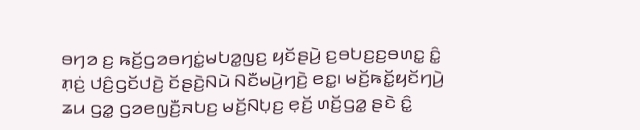ꤋꤚꤤ ꤢ꤬ ꤒꤢꤩ꤬ꤞꤤꤋꤚꤢꤦ꤭ꤗꤝꤤ꤭ꤜꤢ꤬ ꤟꤢꤩꤔꤣꤧ꤬ ꤢ꤬ꤋꤝꤢ꤬ꤢ꤬ꤋꤛꤢ꤭ ꤢꤨ꤭ ꤊ꤫ꤢꤦ꤬ ꤓꤢꤨ꤬ꤞꤢꤩꤓꤢꤧ꤬ ꤢꤩꤔꤢꤧ꤬ꤡꤣꤧ ꤡꤢꤪꤗꤣꤧ꤬ꤚꤢꤧ꤬ ꤕꤢ꤭꤯ ꤗꤢꤩ꤬ꤒꤢꤩ꤭ꤟꤢꤩꤚꤣꤧ꤬ ꤘꤣ ꤞꤤ꤭ ꤞꤤꤕꤜꤢꤪ꤬ꤏꤝꤢ꤬ ꤗꤢꤩ꤬ꤡꤝ꤫ꤢ꤬ ꤕ꤫ꤢꤩ꤬ ꤛꤢꤩ꤬ꤞꤤ꤭ ꤔꤢꤧ ꤢꤨ꤭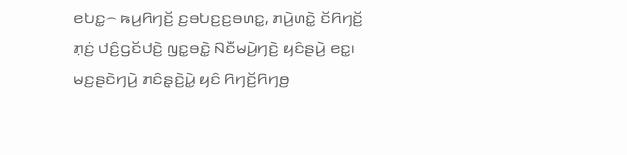ꤕꤝꤢ꤭꤮ ꤒꤣ꤬ꤖꤚꤢꤩ꤬ ꤢ꤬ꤋꤝꤢ꤬ꤢ꤬ꤋꤛꤢ꤭, ꤊꤣꤧ꤬ꤛꤢꤧ꤭ ꤢꤩꤖꤚꤢꤩ꤬ ꤊ꤫ꤢꤦ꤬ ꤓꤢꤨ꤬ꤞꤢꤩꤓꤢꤧ꤬ ꤜꤢ꤭ꤋꤢꤧ꤭ ꤡꤢꤪꤗꤣꤧ꤬ꤚꤢꤧ꤬ ꤟꤢꤨꤔꤣꤧ꤬ ꤕꤢ꤭꤯
ꤗꤢ꤬ꤔꤢꤧꤚꤣꤧ꤬ ꤊꤢꤨꤔ꤫ꤢꤧ꤬ꤣꤧ꤭ ꤟꤢꤨ ꤖꤚꤢꤩ꤬ꤖꤚꤥ꤬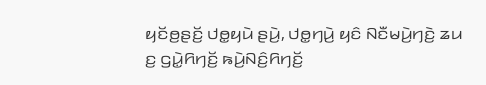ꤟꤢꤩꤥ꤬ꤔꤢꤩ꤬ ꤓꤥ꤭ꤟꤣꤧ ꤔꤣꤧ꤬, ꤓꤥ꤭ꤚꤣꤧ꤬ ꤟꤢꤨ ꤡꤢꤪꤗꤣꤧ꤬ꤚꤢꤧ꤬ ꤘꤣ ꤢ꤬ ꤞꤣꤧ꤭ꤖꤚꤢꤩ꤬ ꤒꤣꤧ꤬ꤡꤢꤨ꤬ꤖꤚꤢꤩ꤬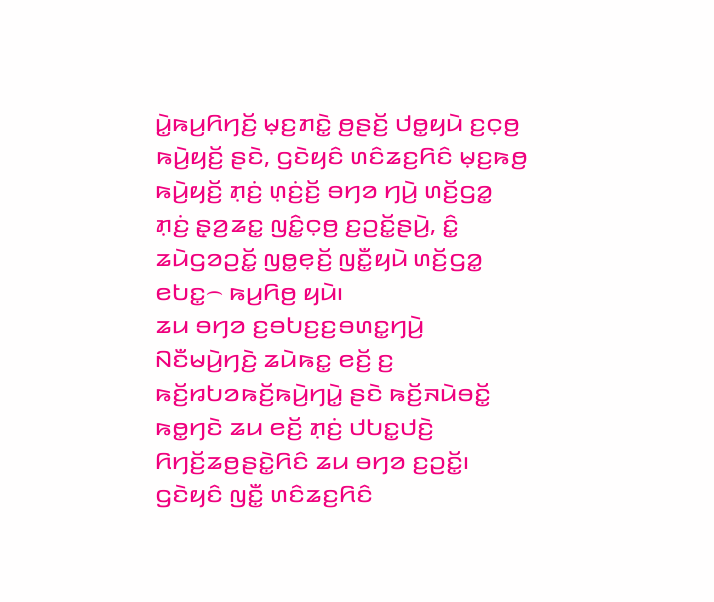ꤣꤧ꤭ꤒꤣ꤬ꤖꤚꤢꤩ꤬ ꤗ꤫ꤢ꤬ꤊꤢꤧ꤭ ꤥ꤬ꤔꤢꤩ꤬ ꤓꤥ꤭ꤟꤣꤧ ꤢ꤬ꤍ꤫ꤥ꤬ ꤒꤣꤧ꤬ꤟꤢꤩ꤬ ꤔꤢꤧ, ꤞꤢꤧꤟꤢꤨ ꤛꤢꤨꤘꤢ꤬ꤖꤢꤨ ꤗ꤫ꤢ꤬ꤒꤥ꤬ ꤒꤣꤧ꤬ꤟꤢꤩ꤬ ꤊ꤫ꤢꤦ꤬ ꤛ꤫ꤢꤦ꤬ꤢꤩ꤬ ꤋꤚꤤ ꤚꤣꤧ꤬ ꤛꤢꤩ꤬ꤞꤤ꤭ ꤊ꤫ꤢꤦ꤬ ꤔ꤫ꤤ꤬ꤘꤢ꤭ ꤜꤢꤨ꤭ꤍ꤫ꤥ꤬ ꤢ꤬ꤑꤢꤩ꤭ꤔꤣꤧ꤬, ꤢꤨ꤭ ꤘꤣꤧꤞꤤꤑꤢꤩ꤭ ꤜꤥ꤭ꤕ꤫ꤢꤩ꤬ ꤜꤢꤪ꤭ꤟꤣꤧ ꤛꤢꤩ꤬ꤞꤤ꤭ ꤕꤝꤢ꤭꤮ ꤒꤣ꤬ꤖꤥ꤬ ꤟꤣꤧ꤯
ꤘꤣ ꤋꤚꤤ ꤢ꤬ꤋꤝꤢ꤬ꤢ꤬ꤋꤛꤢ꤭ꤚꤣꤧ꤬ ꤡꤢꤪꤗꤣꤧ꤬ꤚꤢꤧ꤬ ꤘꤣꤧꤒꤢ꤭ ꤕꤢꤩ꤬ ꤢ꤬ ꤒꤢꤩ꤬ꤙꤝꤤꤒꤢꤩ꤬ꤒꤣꤧ꤬ꤚꤣꤧ꤭ ꤔꤢꤧ ꤒꤢꤩ꤬ꤏꤣꤧꤋꤢꤩ꤭ ꤒꤥ꤭ꤚꤢꤧ ꤘꤣ ꤕꤢꤩ꤬ ꤊ꤫ꤢꤦ꤬ ꤓꤝꤢ꤭ꤓꤢꤧ꤬ ꤖꤚꤢꤩ꤬ꤘꤥ꤬ꤔꤢꤧ꤭ꤖꤢꤨ ꤘꤣ ꤋꤚꤤ ꤢ꤬ꤑꤢꤩ꤭꤯ ꤞꤢꤧꤟꤢꤨ ꤜꤢꤪ꤭ ꤛꤢꤨꤘꤢ꤬ꤖꤢꤨ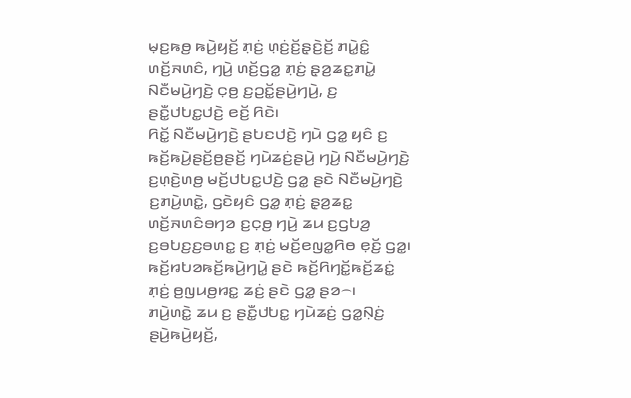ꤗ꤫ꤢ꤬ꤒꤥ꤬ ꤒꤣꤧ꤬ꤟꤢꤩ꤬ ꤊ꤫ꤢꤦ꤬ ꤛ꤫ꤢꤦ꤬ꤢꤩ꤬ꤔ꤫ꤢꤧ꤬ꤢꤩ꤬ ꤊꤣꤧ꤭ꤢꤨ꤭ ꤛꤢꤩ꤬ꤏꤛꤢꤨ, ꤚꤣꤧ꤬ ꤛꤢꤩ꤬ꤞꤤ꤭ ꤊ꤫ꤢꤦ꤬ ꤔ꤫ꤤ꤬ꤘꤢ꤭ꤊꤣꤧ꤭ ꤡꤢꤪꤗꤣꤧ꤬ꤚꤢꤧ꤬ ꤍ꤫ꤥ꤬ ꤢ꤬ꤑꤢꤩ꤭ꤔꤣꤧ꤬ꤚꤣꤧ꤬, ꤢ꤬ ꤔꤢꤪ꤭ꤓꤝꤢ꤭ꤓꤢꤧ꤬ ꤕꤢꤩ꤬ ꤖꤢꤧ꤯
ꤖꤢꤩ꤭ ꤡꤢꤪꤗꤣꤧ꤬ꤚꤢꤧ꤬ ꤔꤝꤢꤓꤢꤧ꤬ ꤚꤣꤧ ꤞꤤ꤭ ꤟꤢꤨ ꤢ꤬ ꤒꤢꤩ꤬ꤒꤣꤧ꤬ꤔꤢꤩ꤬ꤥ꤬ꤔꤢꤩ꤬ ꤚꤣꤧꤘꤢꤦ꤬ꤔꤣꤧ꤬ ꤚꤣꤧ꤬ ꤡꤢꤪꤗꤣꤧ꤬ꤚꤢꤧ꤬ ꤢ꤬ꤛ꤫ꤢꤧ꤬ꤛꤥ꤬ ꤗꤢꤩ꤬ꤓꤝꤢ꤭ꤓꤢꤧ꤬ ꤞꤤ꤭ ꤔꤢꤧ ꤡꤢꤪꤗꤣꤧ꤬ꤚꤢꤧ꤬ ꤢ꤬ꤊꤣꤧ꤬ꤛꤢꤧ꤭, ꤞꤢꤧꤟꤢꤨ ꤞꤤ꤭ ꤊ꤫ꤢꤦ꤬ ꤔ꤫ꤤ꤬ꤘꤢ꤭ ꤛꤢꤩ꤬ꤏꤛꤢꤨꤋꤚꤤ ꤢ꤬ꤍ꤫ꤥ꤬ ꤚꤣꤧ꤬ ꤘꤣ ꤢ꤬ꤞꤝꤤ꤬ ꤢ꤬ꤋꤝꤢ꤬ꤢ꤬ꤋꤛꤢ꤭ ꤢ꤬ ꤊ꤫ꤢꤦ꤬ ꤗꤢꤩ꤬ꤕꤜꤤ꤭ꤖꤥ ꤕ꤫ꤢꤩ꤬ ꤞꤤ꤭꤯ ꤒꤢꤩ꤬ꤙꤝꤤꤒꤢꤩ꤬ꤒꤣꤧ꤬ꤚꤣꤧ꤭ ꤔꤢꤧ ꤒꤢꤩ꤬ꤖꤚꤢꤩ꤭ꤒꤢꤩ꤬ꤘꤢꤦ꤭ ꤊ꤫ꤢꤦ꤬ ꤥ꤬ꤜꤣꤥ꤬ꤙꤢ꤭ ꤘꤢꤦ꤬ ꤔꤢꤧ ꤞꤤ꤭ ꤔꤤ꤮꤯
ꤊꤣꤧ꤬ꤛꤢꤧ꤭ ꤘꤣ ꤢ꤬ ꤔꤢꤪ꤭ꤓꤝꤢ꤭ ꤚꤣꤧꤘꤢꤦ꤬ ꤞꤤ꤭ꤡ꤫ꤢꤦ꤬ ꤔꤣꤧ꤬ꤒꤣꤧ꤬ꤟꤢꤩ꤬,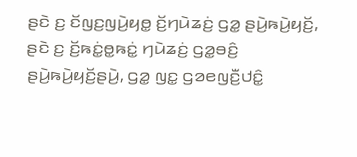ꤔꤢꤧ ꤢ꤬ ꤢꤩꤜꤢ꤬ꤜꤣꤧ꤬ꤟꤥ꤭ ꤢꤩ꤬ꤚꤣꤧꤘꤢꤦ꤬ ꤞꤤ꤭ ꤔꤣꤧ꤬ꤒꤣꤧ꤬ꤟꤢꤩ꤬, ꤔꤢꤧ ꤢ꤬ ꤢꤩ꤬ꤒꤢꤦ꤭ꤥ꤭ꤒꤢꤦ꤭ ꤚꤣꤧꤘꤢꤦ꤬ ꤞꤤ꤭ꤋꤢꤨ꤬ ꤔꤣꤧ꤬ꤒꤣꤧ꤬ꤟꤢꤩ꤬ꤔꤣꤧ꤬, ꤞꤤ꤭ ꤜꤢ꤭ ꤞꤤꤕꤜꤢꤪ꤬ꤓꤢꤨ꤭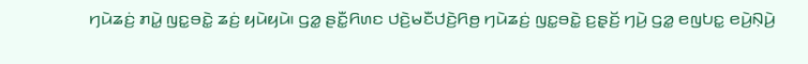ꤚꤣꤧꤘꤢꤦ꤬ ꤊꤣꤧ꤭ ꤜꤢ꤭ꤋꤢꤧ꤭ ꤘꤢꤦ꤬ ꤟꤣꤧꤟꤣꤧ꤯ ꤞꤤ꤭ ꤔꤢꤪ꤭ꤖꤛꤢ ꤓꤢꤧ꤬ꤗꤢꤪꤓꤢꤧ꤬ꤖꤥ꤬ ꤚꤣꤧꤘꤢꤦ꤬ ꤜꤢ꤭ꤋꤢꤧ꤭ ꤢ꤬ꤔ꤫ꤢꤩ꤬ ꤚꤣꤧ꤬ ꤞꤤ꤭ ꤕꤜꤝꤢ꤭ ꤕꤣꤧ꤬ꤡ꤫ꤣꤧ꤬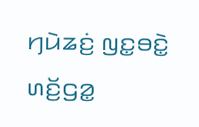ꤚꤣꤧꤘꤢꤦ꤬ ꤜꤢ꤭ꤋꤢꤧ꤭ ꤛꤢꤩ꤬ꤞꤤ꤭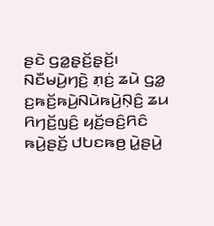ꤔꤢꤧ ꤞꤤ꤭ꤔ꤫ꤢꤩ꤬ꤔ꤫ꤢꤩ꤬꤯
ꤡꤢꤪꤗꤣꤧ꤬ꤚꤢꤧ꤬ ꤊ꤫ꤢꤦ꤬ ꤘꤣꤧ ꤞꤤ꤭ ꤢ꤬ꤒꤢꤩ꤬ꤒꤣꤧ꤬ꤡꤣꤧꤒꤣꤧ꤬ꤡ꤫ꤢꤨ꤬ ꤘꤣ ꤖꤚꤢꤩ꤬ꤜꤢꤨ꤬ ꤟꤢꤩ꤬ꤋꤢꤨ꤬ꤖꤢꤨ ꤒꤣꤧ꤬ꤔꤢꤩ꤬ ꤓꤝꤢꤒꤥ꤬ ꤣꤧ꤭ꤔꤣꤧ꤬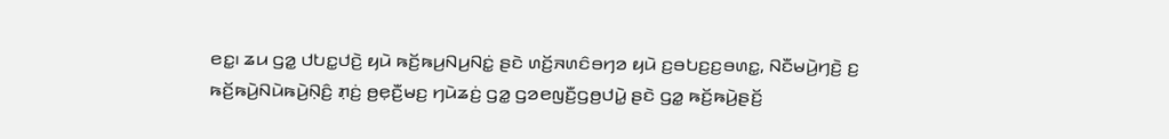ꤕꤢ꤭꤯ ꤘꤣ ꤞꤤ꤭ ꤓꤝꤢ꤭ꤓꤢꤧ꤬ ꤟꤣꤧ ꤒꤢꤩ꤬ꤒꤣ꤬ꤡꤣ꤬ꤡꤢꤦ꤭ ꤔꤢꤧ ꤛꤢꤩ꤬ꤏꤛꤢꤨꤋꤚꤤ ꤟꤣꤧ ꤢ꤬ꤋꤝꤢ꤬ꤢ꤬ꤋꤛꤢ꤭, ꤡꤢꤪꤗꤣꤧ꤬ꤚꤢꤧ꤬ ꤢ꤬ ꤒꤢꤩ꤬ꤒꤣꤧ꤬ꤡꤣꤧꤒꤣꤧ꤬ꤡ꤫ꤢꤨ꤬ ꤊ꤫ꤢꤦ꤬ ꤥ꤬ꤕ꤫ꤢꤪ꤬ꤗꤢ꤬ ꤚꤣꤧꤘꤢꤦ꤬ ꤞꤤ꤭ ꤞꤤꤕꤜꤢꤪ꤬ꤞꤥ꤬ꤓꤣꤧ꤭ ꤔꤢꤧ ꤞꤤ꤭ ꤒꤢꤩ꤬ꤒꤣꤧ꤬ꤔꤢꤩ꤬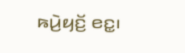ꤒꤣꤧ꤬ꤟꤢꤩ꤬ ꤕꤢ꤭꤯